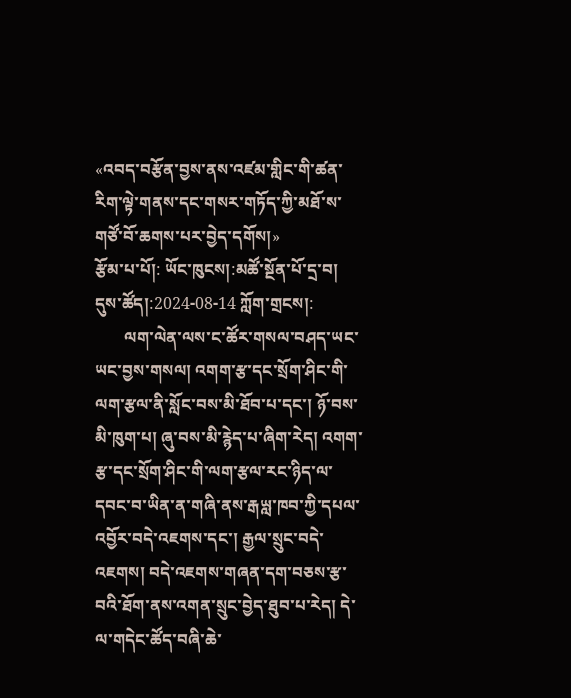«འབད་བརྩོན་བྱས་ནས་འཛམ་གླིང་གི་ཚན་རིག་ལྟེ་གནས་དང་གསར་གཏོད་ཀྱི་མཐོ་ས་གཙོ་བོ་ཆགས་པར་བྱེད་དགོས།»
རྩོམ་པ་པོ།: ཡོང་ཁུངས།:མཚོ་སྔོན་པོ་དྲ་བ། དུས་ཚོད།:2024-08-14 ཀློག་གྲངས།:
       ལག་ལེན་ལས་ང་ཚོར་གསལ་བཤད་ཡང་ཡང་བྱས་གསལ། འགག་རྩ་དང་སྲོག་ཤིང་གི་ལག་རྩལ་ནི་སློང་བས་མི་ཐོབ་པ་དང་། ཉོ་བས་མི་ཁུག་པ། ཞུ་བས་མི་རྙེད་པ་ཞིག་རེད། འགག་རྩ་དང་སྲོག་ཤིང་གི་ལག་རྩལ་རང་ཉིད་ལ་དབང་བ་ཡིན་ན་གཞི་ནས་རྒཡླ་ཁབ་ཀྱི་དཔལ་འབྱོར་བདེ་འཇགས་དང་། རྒྱལ་སྲུང་བདེ་འཇགས། བདེ་འཇགས་གཞན་དག་བཅས་རྩ་བའི་ཐོག་ནས་འགན་སྲུང་བྱེད་ཐུབ་པ་རེད། དེ་ལ་གདེང་ཚོད་བཞི་ཆེ་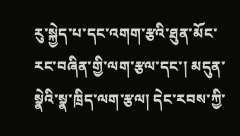རུ་སྐྱེད་པ་དང་འགག་རྩའི་ཐུན་མོང་རང་བཞིན་གྱི་ལག་རྩལ་དང་། མདུན་སྣེའི་སྣ་ཁྲིད་ལག་རྩལ། དེང་རབས་ཀྱི་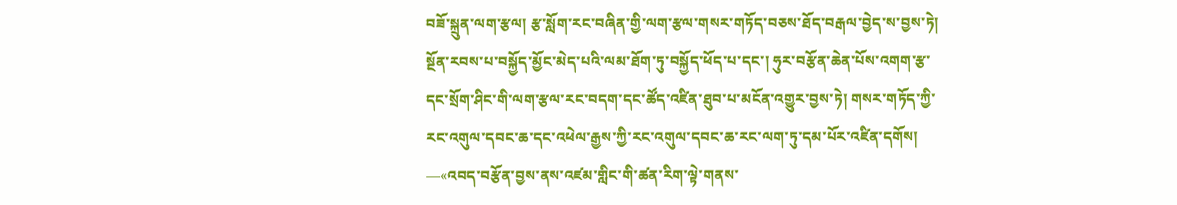བཟོ་སྐྲུན་ལག་རྩལ། རྩ་སློག་རང་བཞིན་གྱི་ལག་རྩལ་གསར་གཏོད་བཅས་ཐོད་བརྒལ་བྱེད་ས་བྱས་ཏེ། སྔོན་རབས་པ་བསྐྱོད་མྱོང་མེད་པའི་ལམ་ཐོག་ཏུ་བསྐྱོད་ཕོད་པ་དང་། ཧུར་བརྩོན་ཆེན་པོས་འགག་རྩ་དང་སྲོག་ཤིང་གི་ལག་རྩལ་རང་བདག་དང་ཚོད་འཛིན་ཐུབ་པ་མངོན་འགྱུར་བྱས་ཏེ། གསར་གཏོད་ཀྱི་རང་འགུལ་དབང་ཆ་དང་འཕེལ་རྒྱས་ཀྱི་རང་འགུལ་དབང་ཆ་རང་ལག་ཏུ་དམ་པོར་འཛིན་དགོས།
—«འབད་བརྩོན་བྱས་ནས་འཛམ་གླིང་གི་ཚན་རིག་ལྟེ་གནས་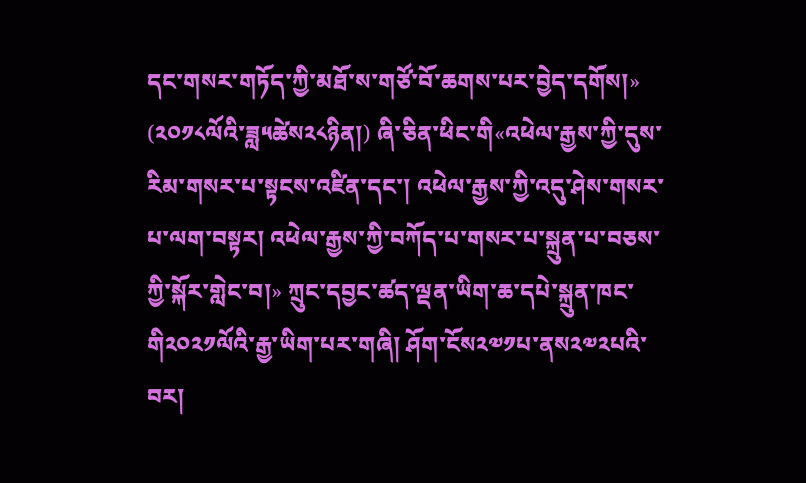དང་གསར་གཏོད་ཀྱི་མཐོ་ས་གཙོ་བོ་ཆགས་པར་བྱེད་དགོས།» (༢༠༡༨ལོའི་ཟླ༥ཚེས༢༨ཉིན།) ཞི་ཅིན་ཕིང་གི«འཕེལ་རྒྱས་ཀྱི་དུས་རིམ་གསར་པ་སྟངས་འཛིན་དང་། འཕེལ་རྒྱས་ཀྱི་འདུ་ཤེས་གསར་པ་ལག་བསྟར། འཕེལ་རྒྱས་ཀྱི་བཀོད་པ་གསར་པ་སྐྲུན་པ་བཅས་ཀྱི་སྐོར་གླེང་བ།» ཀྲུང་དབྱང་ཚད་ལྡན་ཡིག་ཆ་དཔེ་སྐྲུན་ཁང་གི༢༠༢༡ལོའི་རྒྱ་ཡིག་པར་གཞི། ཤོག་ངོས༢༧༡པ་ནས༢༧༢པའི་བར།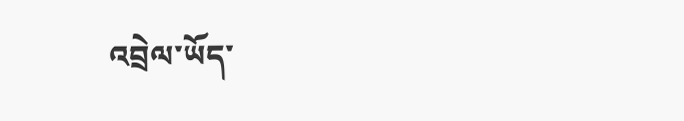འབྲེལ་ཡོད་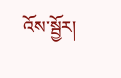འོས་སྦྱོར།